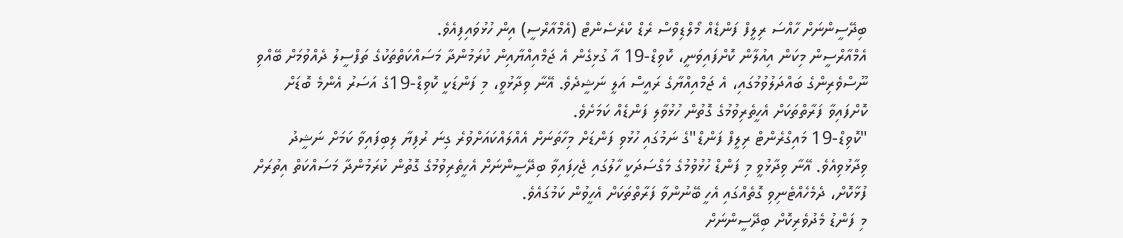ބިދޭސީންނަށް ހާއްސަ ރިލީފް ފަންޑެއް މޯލްޑިވްސް ރެޑް ކްރެސެންޓް (އެމްއާރްސީ) އިން ހުޅުވައިފިއެވެ.
އެމްއާރްސީން މިކަން އިއުލާން ކޮށްފައިވަނީ، ކޮވިޑް-19 އާ ގުޅިގެން އެ ޖަމްއިއްޔާއިން ކުރަމުންދާ މަސައްކަތްތަކުގެ ތަފްސީލު ދެއްވުމަށް ބޭއްވި ނޫސްވެރިންގެ ބައްދަލުވުމުގައި، އެ ޖަމްއިއްޔާގެ ރައީސް އަލީ ނަޝީދެވެ. އޭނާ ވިދާޅުވީ، މި ފަންޑަކީ ކޮވިޑް-19ގެ އަސަރު އެންމެ ބޮޑަށް ކޮށްފައިވާ ފަރާތްތަކަށް އެހީތެރިވުމުގެ ގޮތުން ހުޅުވާލި ފަންޑެއް ކަމަށެވެ.
"ކޮވިޑް-19 މައިގްރެންޓް ރިލީފް ފަންޑް"ގެ ނަމުގައި ހުޅުވި ފަންޑަށް މިހާތަނަށް އެއްލައްކައަށްވުރެ ގިނަ ރުފިޔާ ލިބިފައިވާ ކަމަށް ނަޝީދު ވިދާޅުވިއެވެ. އޭނާ ވިދާޅުވީ މި ފަންޑް ހުޅުވުމުގެ މަގްސަދަކީ ހާލުގައި ޖެހިފައިވާ ބިދޭސީންނަށް އެހީތެރިވުމުގެ ގޮތުން ކުރަމުންދާ މަސައްކަތް އިތުރަށް ފުޅާކޮށް، ދެމެހެއްޓެނިވި ގޮތެއްގައި އެހީ ބޭނުންވާ ފަރާތްތަކަށް އެހީވުން ކަމުގައެވެ.
މި ފަންޑު މެދުވެރިކޮށް ބިދޭސީންނަށް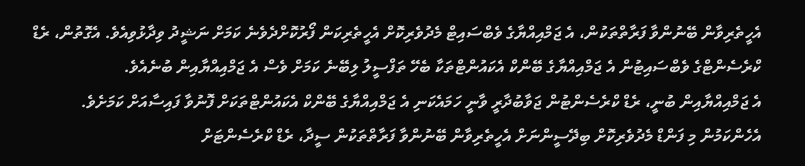އެހީތެރިވާން ބޭނުންވާ ފަރާތްތަކުން، އެ ޖަމްއިއްޔާގެ ވެބްސައިޓް މެދުވެރިކޮށް އެހީތެރިކަން ފޯރުކޮށްދެވެނެ ކަމަށް ނަޝީދު ވިދާޅުވިއެވެ. އެގޮތުން، ރެޑް ކްރެސެންޓްގެ ވެބްސައިޓުން އެ ޖަމްއިއްޔާގެ ބޭންކް އެކައުންޓްތަކާ ބެހޭ ތަފްސީލު ލިބޭނެ ކަމަށް ވެސް އެ ޖަމްއިއްޔާއިން ބުނެއެވެ.
އެ ޖަމްއިއްޔާއިން ބުނީ، ރެޑް ކްރެސެންޓުން ޖަވާބުދާރީ ވާނީ ހަމައެކަނި އެ ޖަމްއިއްޔާގެ ބޭންކް އެކައުންޓްތަކަށް ފޮނުވާ ފައިސާއަށް ކަމަށެވެ. އެހެންކަމުން މި ފަންޑް މެދުވެރިކޮށް ބިދޭސީންނަށް އެހީތެރިވާން ބޭނުންވާ ފަރާތްތަކުން ސީދާ، ރެޑް ކްރެސެންޓަށް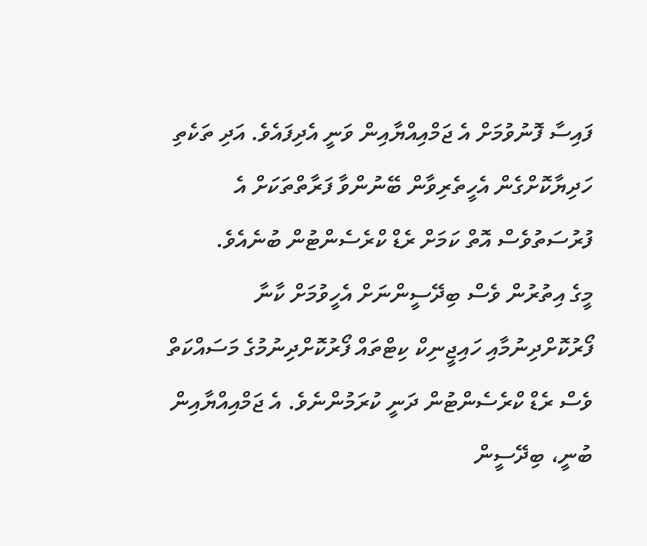ފައިސާ ފޮނުވުމަށް އެ ޖަމްއިއްޔާއިން ވަނީ އެދިފައެވެ. އަދި ތަކެތި ހަދިޔާކޮށްގެން އެހީތެރިވާން ބޭނުންވާ ފަރާތްތަކަށް އެ ފުރުސަތުވެސް އޮތް ކަމަށް ރެޑް ކްރެސެންޓުން ބުނެއެވެ.
މީގެ އިތުރުން ވެސް ބިދޭސީންނަށް އެހީވުމަށް ކާނާ ފޯރުކޮށްދިނުމާއި ހައިޖީނިކް ކިޓްތައް ފޯރުކޮށްދިނުމުގެ މަސައްކަތް ވެސް ރެޑް ކްރެސެންޓުން ދަނީ ކުރަމުންނެވެ. އެ ޖަމްއިއްޔާއިން ބުނީ، ބިދޭސީން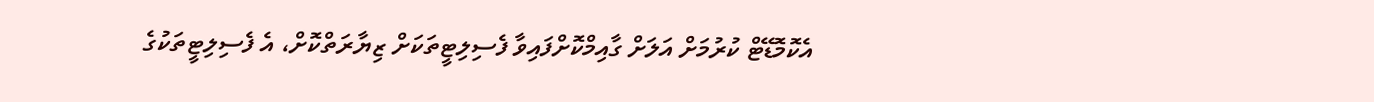އެކޮމޮޑޭޓް ކުރުމަށް އަލަށް ގާއިމްކޮށްފައިވާ ފެސިލިޓީތަކަށް ޒިޔާރަތްކޮށް، އެ ފެސިލިޓީތަކުގެ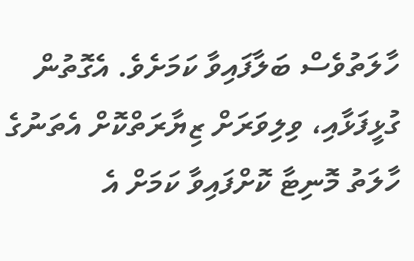ހާލަތުވެސް ބަލާފައިވާ ކަމަށެވެ. އެގޮތުން ގުޅީފަޅާއި، ވިލިވަރަށް ޒިޔާރަތްކޮށް އެތަނުގެ ހާލަތު މޮނިޓާ ކޮށްފައިވާ ކަމަށް އެ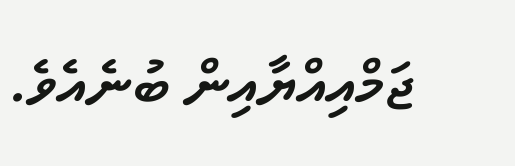ޖަމްއިއްޔާއިން ބުނެއެވެ.